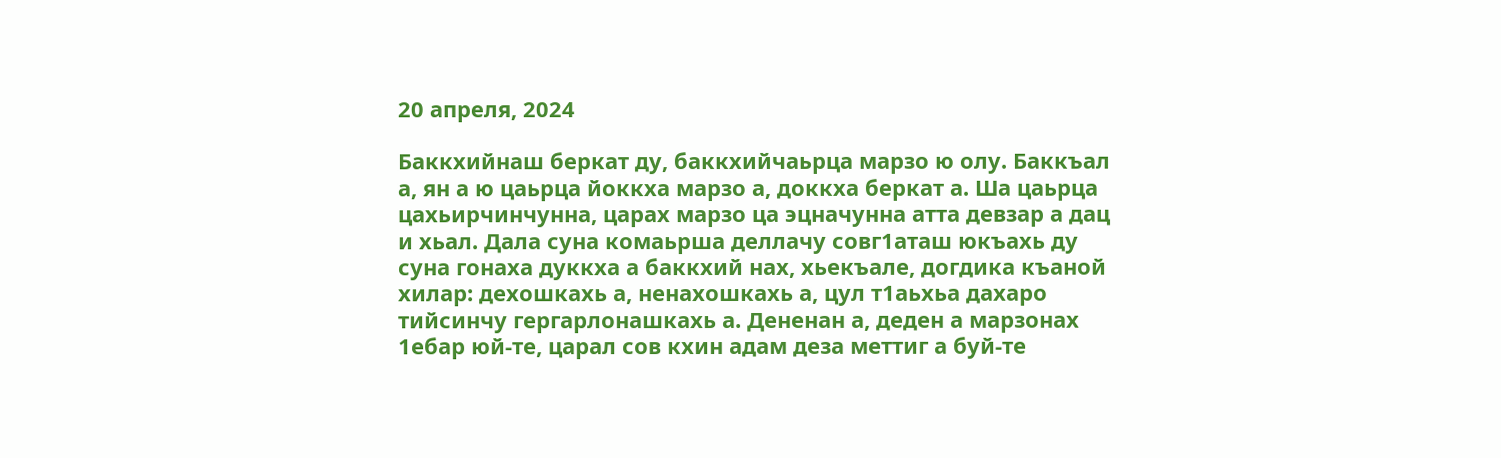20 апреля, 2024

Баккхийнаш беркат ду, баккхийчаьрца марзо ю олу. Баккъал а, ян а ю цаьрца йоккха марзо а, доккха беркат а. Ша цаьрца цахьирчинчунна, царах марзо ца эцначунна атта девзар а дац и хьал. Дала суна комаьрша деллачу совг1аташ юкъахь ду суна гонаха дуккха а баккхий нах, хьекъале, догдика къаной хилар: дехошкахь а, ненахошкахь а, цул т1аьхьа дахаро тийсинчу гергарлонашкахь а. Дененан а, деден а марзонах 1ебар юй-те, царал сов кхин адам деза меттиг а буй-те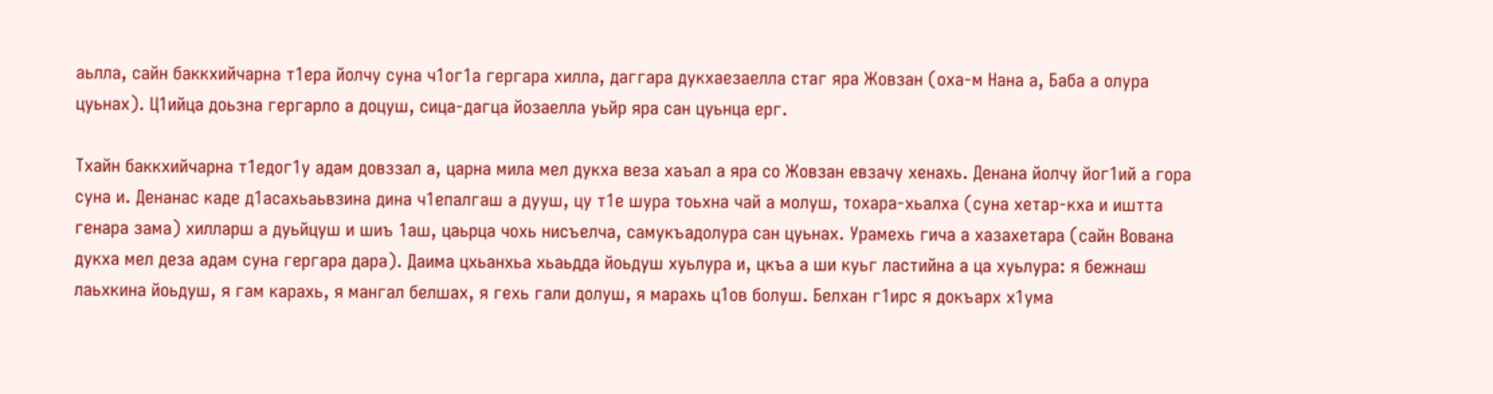аьлла, сайн баккхийчарна т1ера йолчу суна ч1ог1а гергара хилла, даггара дукхаезаелла стаг яра Жовзан (оха-м Нана а, Баба а олура цуьнах). Ц1ийца доьзна гергарло а доцуш, сица-дагца йозаелла уьйр яра сан цуьнца ерг.

Тхайн баккхийчарна т1едог1у адам довззал а, царна мила мел дукха веза хаъал а яра со Жовзан евзачу хенахь. Денана йолчу йог1ий а гора суна и. Денанас каде д1асахьаьвзина дина ч1епалгаш а дууш, цу т1е шура тоьхна чай а молуш, тохара-хьалха (суна хетар-кха и иштта генара зама) хилларш а дуьйцуш и шиъ 1аш, цаьрца чохь нисъелча, самукъадолура сан цуьнах. Урамехь гича а хазахетара (сайн Вована дукха мел деза адам суна гергара дара). Даима цхьанхьа хьаьдда йоьдуш хуьлура и, цкъа а ши куьг ластийна а ца хуьлура: я бежнаш лаьхкина йоьдуш, я гам карахь, я мангал белшах, я гехь гали долуш, я марахь ц1ов болуш. Белхан г1ирс я докъарх х1ума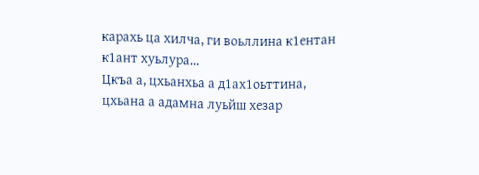карахь ца хилча, ги воьллина к1ентан к1ант хуьлура…
Цкъа а, цхьанхьа а д1ах1оьттина, цхьана а адамна луьйш хезар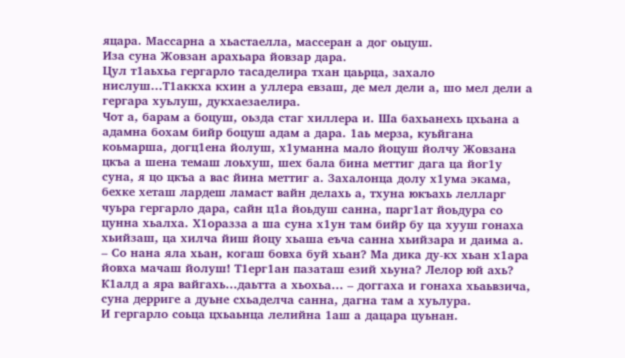яцара. Массарна а хьастаелла, массеран а дог оьцуш.
Иза суна Жовзан арахьара йовзар дара.
Цул т1аьхьа гергарло тасаделира тхан цаьрца, захало нислуш…Т1аккха кхин а уллера евзаш, де мел дели а, шо мел дели а гергара хуьлуш, дукхаезаелира.
Чот а, барам а боцуш, оьзда стаг хиллера и. Ша бахьанехь цхьана а адамна бохам бийр боцуш адам а дара. 1аь мерза, куьйгана коьмарша, догц1ена йолуш, х1уманна мало йоцуш йолчу Жовзана цкъа а шена темаш лоьхуш, шех бала бина меттиг дага ца йог1у суна, я цо цкъа а вас йина меттиг а. Захалонца долу х1ума экама, бехке хеташ лардеш ламаст вайн делахь а, тхуна юкъахь лелларг чуьра гергарло дара, сайн ц1а йоьдуш санна, парг1ат йоьдура со цунна хьалха. Х1оразза а ша суна х1ун там бийр бу ца хууш гонаха хьийзаш, ца хилча йиш йоцу хьаша еъча санна хьийзара и даима а.
– Со нана яла хьан, когаш бовха буй хьан? Ма дика ду-кх хьан х1ара йовха мачаш йолуш! Т1ерг1ан пазаташ езий хьуна? Лелор юй ахь? К1алд а яра вайгахь…даьтта а хьохьа… – доггаха и гонаха хьаьвзича, суна дерриге а дуьне схьаделча санна, дагна там а хуьлура.
И гергарло соьца цхьаьнца лелийна 1аш а дацара цуьнан.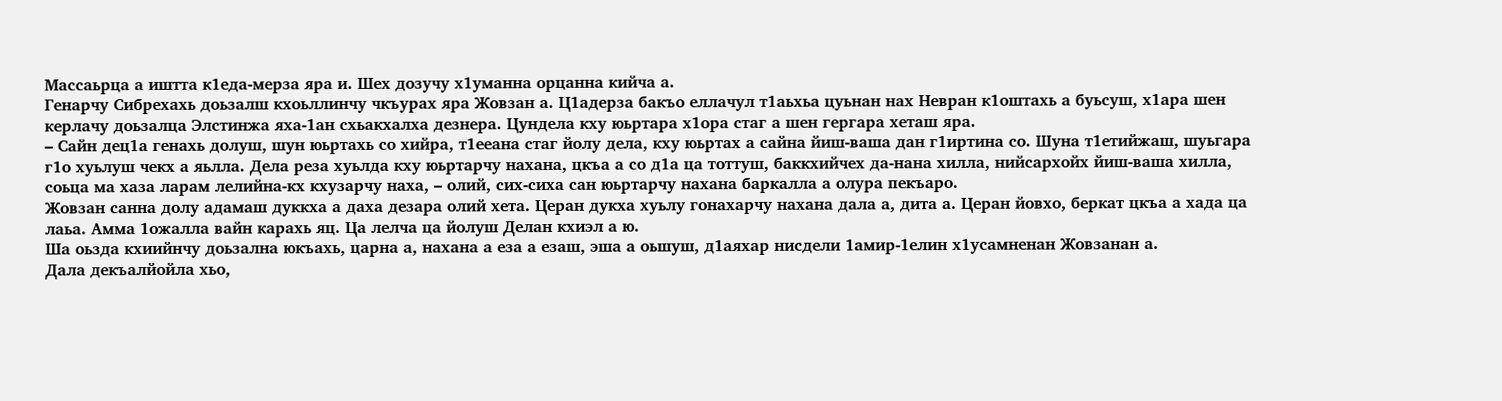Массаьрца а иштта к1еда-мерза яра и. Шех дозучу х1уманна орцанна кийча а.
Генарчу Сибрехахь доьзалш кхоьллинчу чкъурах яра Жовзан а. Ц1адерза бакъо еллачул т1аьхьа цуьнан нах Невран к1оштахь а буьсуш, х1ара шен керлачу доьзалца Элстинжа яха-1ан схьакхалха дезнера. Цундела кху юьртара х1ора стаг а шен гергара хеташ яра.
– Сайн дец1а генахь долуш, шун юьртахь со хийра, т1ееана стаг йолу дела, кху юьртах а сайна йиш-ваша дан г1иртина со. Шуна т1етийжаш, шуьгара г1о хуьлуш чекх а яьлла. Дела реза хуьлда кху юьртарчу нахана, цкъа а со д1а ца тоттуш, баккхийчех да-нана хилла, нийсархойх йиш-ваша хилла, соьца ма хаза ларам лелийна-кх кхузарчу наха, – олий, сих-сиха сан юьртарчу нахана баркалла а олура пекъаро.
Жовзан санна долу адамаш дуккха а даха дезара олий хета. Церан дукха хуьлу гонахарчу нахана дала а, дита а. Церан йовхо, беркат цкъа а хада ца лаьа. Амма 1ожалла вайн карахь яц. Ца лелча ца йолуш Делан кхиэл а ю.
Ша оьзда кхиийнчу доьзална юкъахь, царна а, нахана а еза а езаш, эша а оьшуш, д1аяхар нисдели 1амир-1елин х1усамненан Жовзанан а.
Дала декъалйойла хьо,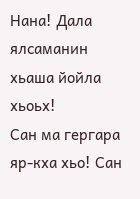Нана! Дала ялсаманин хьаша йойла хьоьх!
Сан ма гергара яр-кха хьо! Сан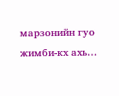марзонийн гуо жимби-кх ахь…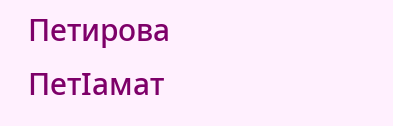Петирова ПетIамат